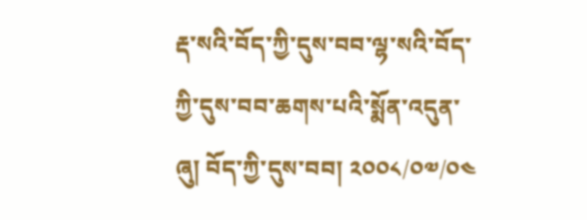རྡ་སའི་བོད་ཀྱི་དུས་བབ་ལྷ་སའི་བོད་ཀྱི་དུས་བབ་ཆགས་པའི་སྨོན་འདུན་ཞུ། བོད་ཀྱི་དུས་བབ། ༢༠༠༨/༠༧/༠༤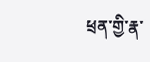ཕྲན་གྱི་རྣ་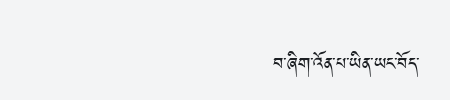བ་ཞིག་འོན་པ་ཡིན་ཡང་བོད་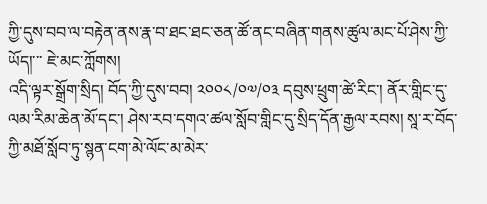ཀྱི་དུས་བབ་ལ་བརྟེན་ནས་རྣ་བ་ཐང་ཐང་ཅན་ཚོ་ནང་བཞིན་གནས་ཚུལ་མང་པོ་ཤེས་ཀྱི་ཡོད།་་་ ཇེ་མང་ཀློགས།
འདི་ལྟར་སྒྲོག་སྲིད། བོད་ཀྱི་དུས་བབ། ༢༠༠༨/༠༧/༠༣ དབུས་ཕྲུག་ཚེ་རིང་། ནོར་གླིང་དུ་ལམ་རིམ་ཆེན་མོ་དང་། ཤེས་རབ་དགའ་ཚལ་སློབ་གླིང་དུ་སྲིད་དོན་རྒྱལ་རབས། སཱ་ར་བོད་ཀྱི་མཐོ་སློབ་ཏུ་སྙན་ངག་མེ་ལོང་མ་མེར་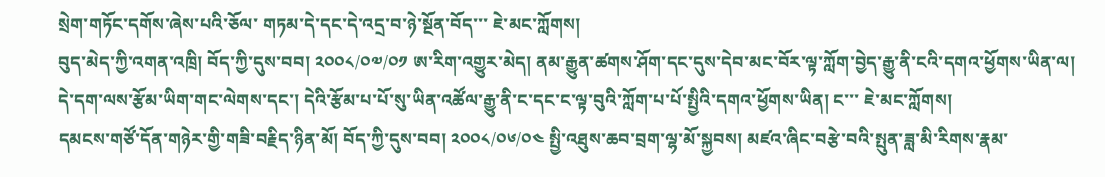སྲེག་གཏོང་དགོས་ཞེས་པའི་ཅོལ་ གཏམ་དེ་དང་དེ་འདྲ་བ་ཉེ་སྔོན་བོད་་་ ཇེ་མང་ཀློགས།
བུད་མེད་ཀྱི་འགན་འཁྲི། བོད་ཀྱི་དུས་བབ། ༢༠༠༨/༠༧/༠༡ ཨ་རིག་འགྱུར་མེད། ནམ་རྒྱུན་ཚགས་ཤོག་དང་དུས་དེབ་མང་བོར་ལྟ་ཀློག་བྱེད་རྒྱུ་ནི་ངའི་དགའ་ཕྱོགས་ཡིན་ལ། དེ་དག་ལས་རྩོམ་ཡིག་གང་ལེགས་དང་། དེའི་རྩོམ་པ་པོ་སུ་ཡིན་འཚོལ་རྒྱུ་ནི་ང་དང་ང་ལྟ་བུའི་ཀློག་པ་པོ་སྤྱིའི་དགའ་ཕྱོགས་ཡིན། ང་་་ ཇེ་མང་ཀློགས།
དམངས་གཙོ་དོན་གཉེར་གྱི་གཟི་བརྗིད་ཉིན་མོ། བོད་ཀྱི་དུས་བབ། ༢༠༠༨/༠༦/༠༤ སྤྱི་འཐུས་ཆབ་བྲག་ལྷ་མོ་སྐྱབས། མཛའ་ཞིང་བརྩེ་བའི་སྤུན་ཟླ་མི་རིགས་རྣམ་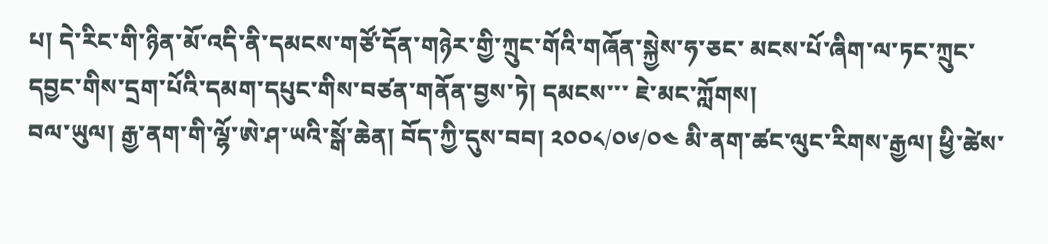པ། དེ་རིང་གི་ཉིན་མོ་འདི་ནི་དམངས་གཙོ་དོན་གཉེར་གྱི་ཀྲུང་གོའི་གཞོན་སྐྱེས་ཧ་ཅང་ མངས་པོ་ཞིག་ལ་ཏང་ཀྲུང་དབྱང་གིས་དྲག་པོའི་དམག་དཔུང་གིས་བཙན་གནོན་བྱས་ཏེ། དམངས་་་ ཇེ་མང་ཀློགས།
བལ་ཡུལ། རྒྱ་ནག་གི་ལྷོ་ཨེ་ཤ་ཡའི་སྒོ་ཆེན། བོད་ཀྱི་དུས་བབ། ༢༠༠༨/༠༦/༠༤ མི་ནག་ཚང་ལུང་རིགས་རྒྱལ། ཕྱི་ཚེས་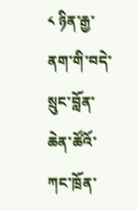༨ ཉིན་རྒྱ་ནག་གི་བདེ་སྲུང་བློན་ཆེན་ཚོའོ་ཀང་ཁྲོན་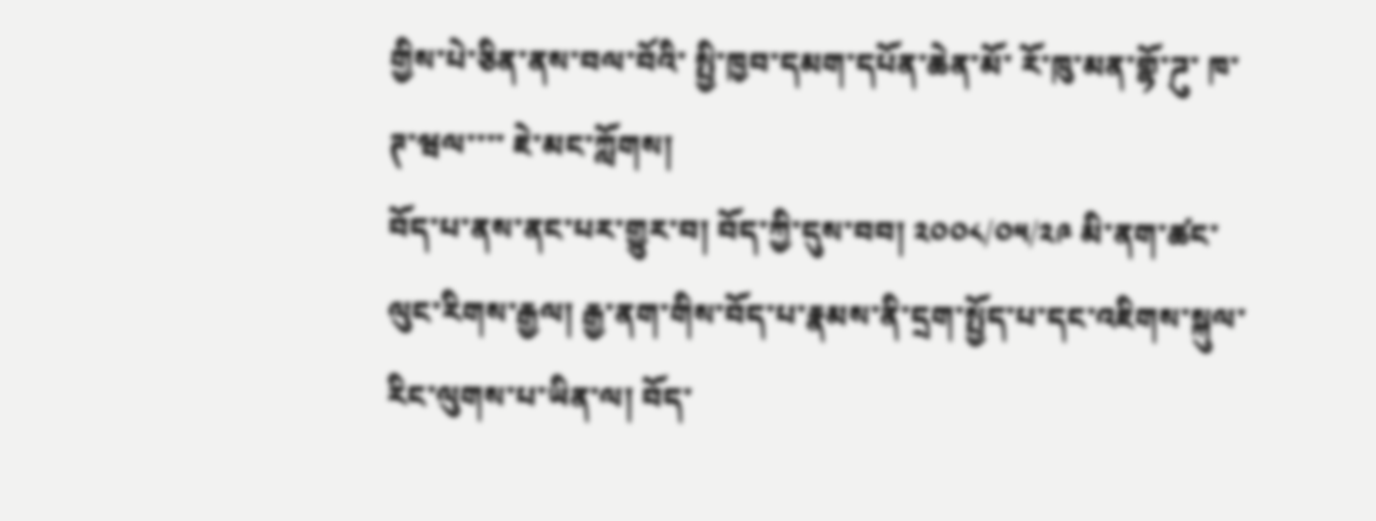གྱིས་པེ་ཅིན་ནས་བལ་བོའི་ སྤྱི་ཁྱབ་དམག་དཔོན་ཆེན་མོ་ རོ་ཁུ་མན་གྷོ་ཌུ་ ཁ་ཊ་ཝལ་་་་ ཇེ་མང་ཀློགས།
བོད་པ་ནས་ནང་པར་གྱུར་བ། བོད་ཀྱི་དུས་བབ། ༢༠༠༨/༠༥/༢༩ མི་ནག་ཚང་ལུང་རིགས་རྒྱལ། རྒྱ་ནག་གིས་བོད་པ་རྣམས་ནི་དྲག་སྤྱོད་པ་དང་འཇིགས་སྐུལ་རིང་ལུགས་པ་ཡིན་ལ། བོད་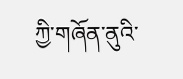ཀྱི་གཞོན་ནུའི་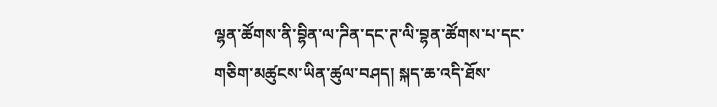ལྷན་ཚོགས་ནི་བྷིན་ལ་ཌིན་དང་ཊ་ལི་བྷན་ཚོགས་པ་དང་གཅིག་མཚུངས་ཡིན་ཚུལ་བཤད། སྐད་ཆ་འདི་ཐོས་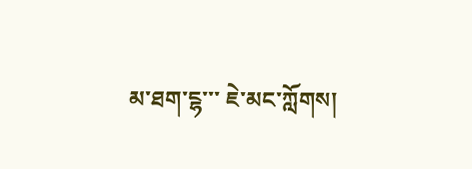མ་ཐག་ངྷ་་་ ཇེ་མང་ཀློགས།